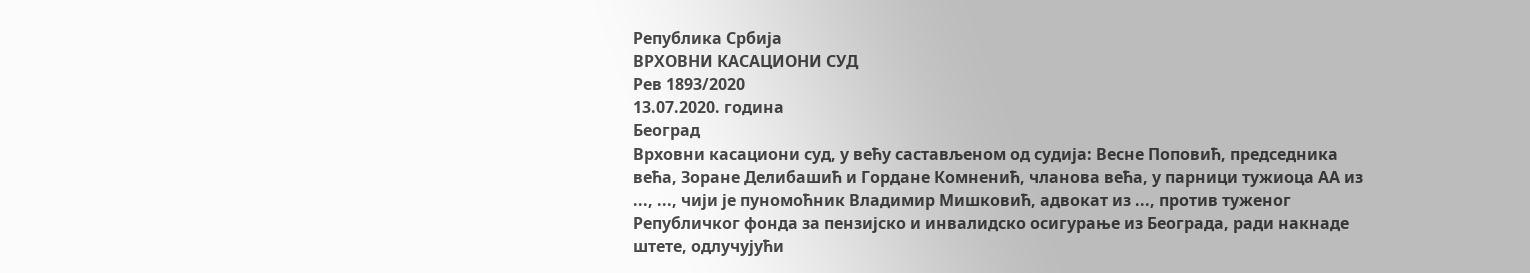Република Србија
ВРХОВНИ КАСАЦИОНИ СУД
Рев 1893/2020
13.07.2020. година
Београд
Врховни касациони суд, у већу састављеном од судија: Весне Поповић, председника већа, Зоране Делибашић и Гордане Комненић, чланова већа, у парници тужиоца АА из ..., ..., чији је пуномоћник Владимир Мишковић, адвокат из ..., против туженог Републичког фонда за пензијско и инвалидско осигурање из Београда, ради накнаде штете, одлучујући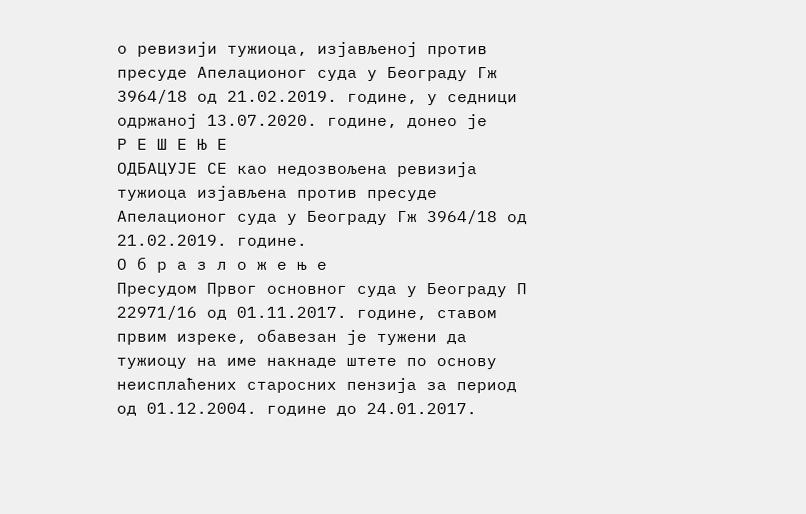о ревизији тужиоца, изјављеној против пресуде Апелационог суда у Београду Гж 3964/18 од 21.02.2019. године, у седници одржаној 13.07.2020. године, донео је
Р Е Ш Е Њ Е
ОДБАЦУЈЕ СЕ као недозвољена ревизија тужиоца изјављена против пресуде Апелационог суда у Београду Гж 3964/18 од 21.02.2019. године.
О б р а з л о ж е њ е
Пресудом Првог основног суда у Београду П 22971/16 од 01.11.2017. године, ставом првим изреке, обавезан је тужени да тужиоцу на име накнаде штете по основу неисплаћених старосних пензија за период од 01.12.2004. године до 24.01.2017.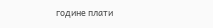године плати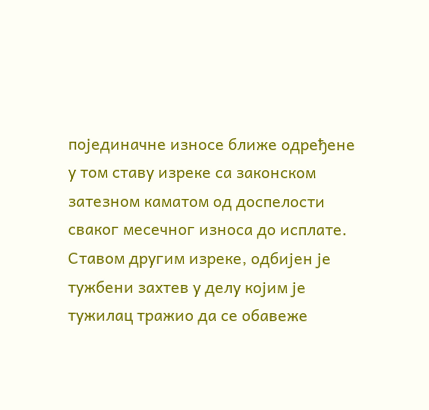појединачне износе ближе одређене у том ставу изреке са законском затезном каматом од доспелости сваког месечног износа до исплате. Ставом другим изреке, одбијен је тужбени захтев у делу којим је тужилац тражио да се обавеже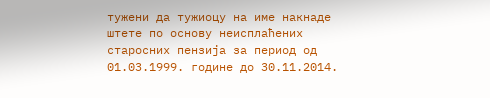тужени да тужиоцу на име накнаде штете по основу неисплаћених старосних пензија за период од 01.03.1999. године до 30.11.2014.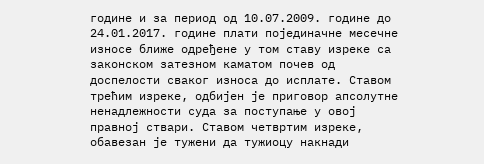године и за период од 10.07.2009. године до 24.01.2017. године плати појединачне месечне износе ближе одређене у том ставу изреке са законском затезном каматом почев од доспелости сваког износа до исплате. Ставом трећим изреке, одбијен је приговор апсолутне ненадлежности суда за поступање у овој правној ствари. Ставом четвртим изреке, обавезан је тужени да тужиоцу накнади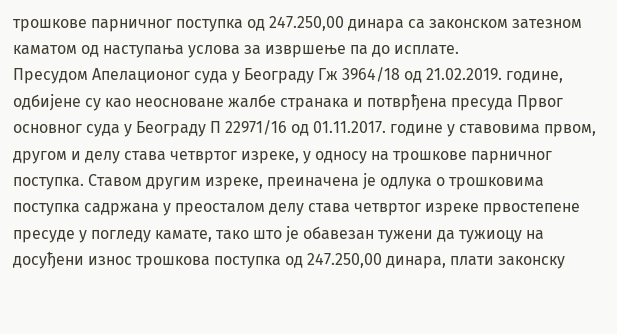трошкове парничног поступка од 247.250,00 динара са законском затезном каматом од наступања услова за извршење па до исплате.
Пресудом Апелационог суда у Београду Гж 3964/18 од 21.02.2019. године, одбијене су као неосноване жалбе странака и потврђена пресуда Првог основног суда у Београду П 22971/16 од 01.11.2017. године у ставовима првом, другом и делу става четвртог изреке, у односу на трошкове парничног поступка. Ставом другим изреке, преиначена је одлука о трошковима поступка садржана у преосталом делу става четвртог изреке првостепене пресуде у погледу камате, тако што је обавезан тужени да тужиоцу на досуђени износ трошкова поступка од 247.250,00 динара, плати законску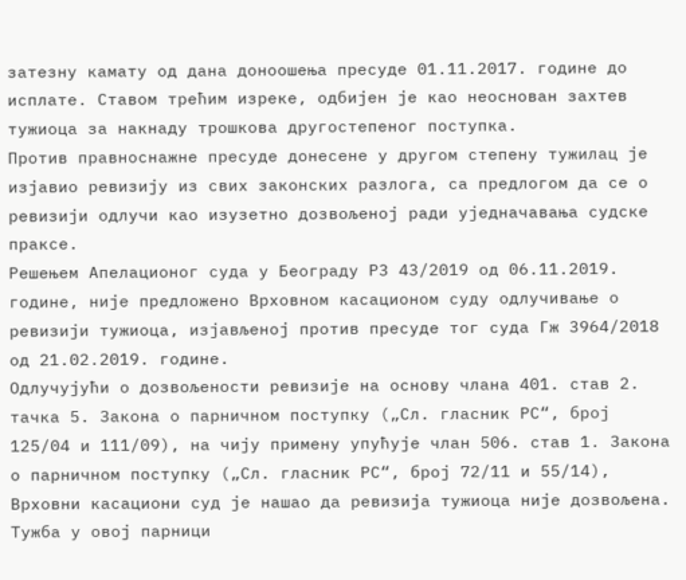затезну камату од дана доноошења пресуде 01.11.2017. године до исплате. Ставом трећим изреке, одбијен је као неоснован захтев тужиоца за накнаду трошкова другостепеног поступка.
Против правноснажне пресуде донесене у другом степену тужилац је изјавио ревизију из свих законских разлога, са предлогом да се о ревизији одлучи као изузетно дозвољеној ради уједначавања судске праксе.
Решењем Апелационог суда у Београду Р3 43/2019 од 06.11.2019. године, није предложено Врховном касационом суду одлучивање о ревизији тужиоца, изјављеној против пресуде тог суда Гж 3964/2018 од 21.02.2019. године.
Одлучујући о дозвољености ревизије на основу члана 401. став 2. тачка 5. Закона о парничном поступку („Сл. гласник РС“, број 125/04 и 111/09), на чију примену упућује члан 506. став 1. Закона о парничном поступку („Сл. гласник РС“, број 72/11 и 55/14), Врховни касациони суд је нашао да ревизија тужиоца није дозвољена.
Тужба у овој парници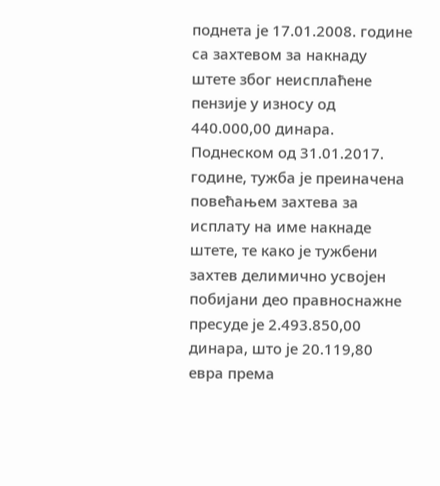поднета је 17.01.2008. године са захтевом за накнаду штете због неисплаћене пензије у износу од 440.000,00 динара. Поднеском од 31.01.2017. године, тужба је преиначена повећањем захтева за исплату на име накнаде штете, те како је тужбени захтев делимично усвојен побијани део правноснажне пресуде је 2.493.850,00 динара, што је 20.119,80 евра према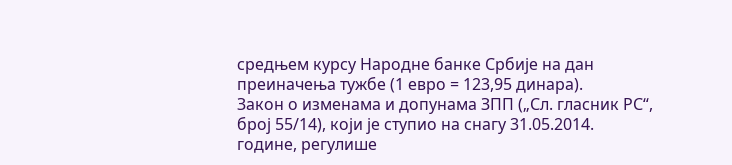средњем курсу Народне банке Србије на дан преиначења тужбе (1 евро = 123,95 динара).
Закон о изменама и допунама ЗПП („Сл. гласник РС“, број 55/14), који је ступио на снагу 31.05.2014. године, регулише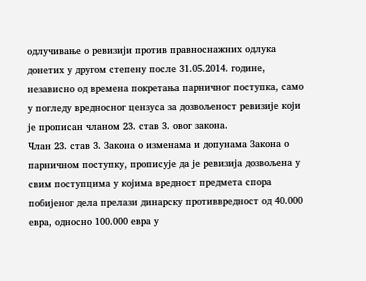одлучивање о ревизији против правноснажних одлука донетих у другом степену после 31.05.2014. године, независно од времена покретања парничног поступка, само у погледу вредносног цензуса за дозвољеност ревизије који је прописан чланом 23. став 3. овог закона.
Члан 23. став 3. Закона о изменама и допунама Закона о парничном поступку, прописује да је ревизија дозвољена у свим поступцима у којима вредност предмета спора побијеног дела прелази динарску противвредност од 40.000 евра, односно 100.000 евра у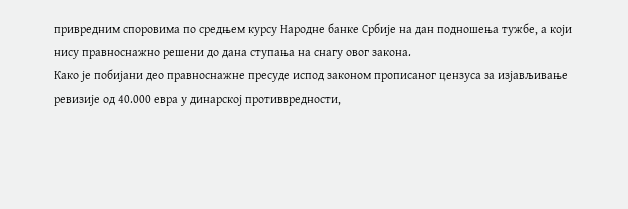привредним споровима по средњем курсу Народне банке Србије на дан подношења тужбе, а који нису правноснажно решени до дана ступања на снагу овог закона.
Како је побијани део правноснажне пресуде испод законом прописаног цензуса за изјављивање ревизије од 40.000 евра у динарској противвредности,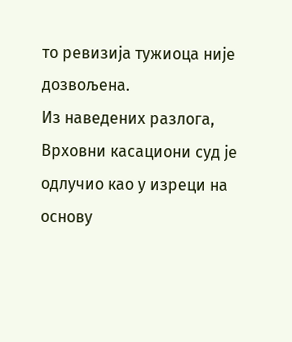то ревизија тужиоца није дозвољена.
Из наведених разлога, Врховни касациони суд је одлучио као у изреци на основу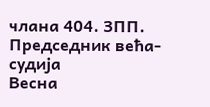члана 404. ЗПП.
Председник већа-судија
Весна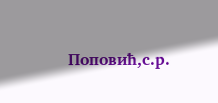Поповић,с.р.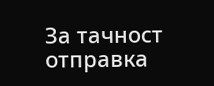За тачност отправка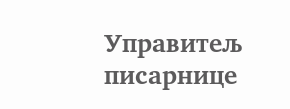Управитељ писарнице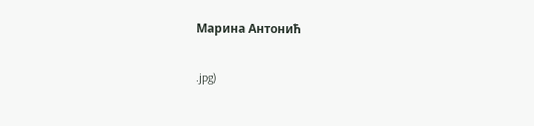Марина Антонић

.jpg)